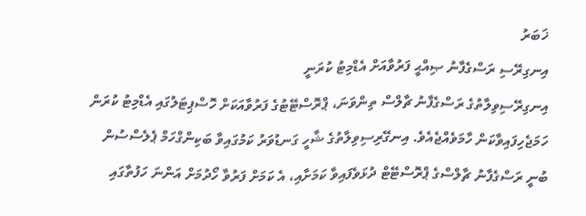ޚަބަރު
އިނގިރޭސި ރަސްގެފާނު ޞިއްޙީ ފަރުވާއަށް އެޑްމިޓު ކުރަނީ
އިނގިރޭސިވިލާތުގެ ރަސްގެފާނު ޗާލްސް ތިންވަނަ، ޕްރޮސްޓޭޓުގެ ފަރުވާއަކަށް ހޮސްޕިޓަލުގައި އެޑްމިޓު ކުރަން ހަމަޖެހިފައިވާކަން ހާމަވެއްޖެއެވެ. އިނގޭރިސިވިލާތުގެ ޝާހީ ގަނޑުވަރު ކަމުގައިވާ ބަކިންގްހަމް ޕެލެސްސުން ބުނީ ރަސްގެފާނު ޗާލްސްގެ ޕްރޮސްޓޭޓް ދުޅަވެފައިވާ ކަމަށާއި، އެ ކަމަށް ފަރުވާ ހޯދުމަށް އަންނަ ހަފުތާގައި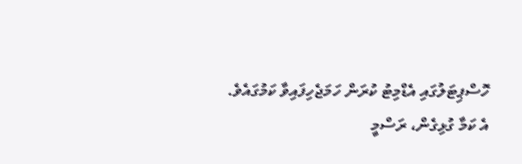ހޮސްޕިޓަލުގައި އެޑްމިޓު ކުރަން ހަމަޖެހިފައިވާ ކަމުގައެވެ.
އެ ކަމާ ގުޅިގެން، ރަސްމީ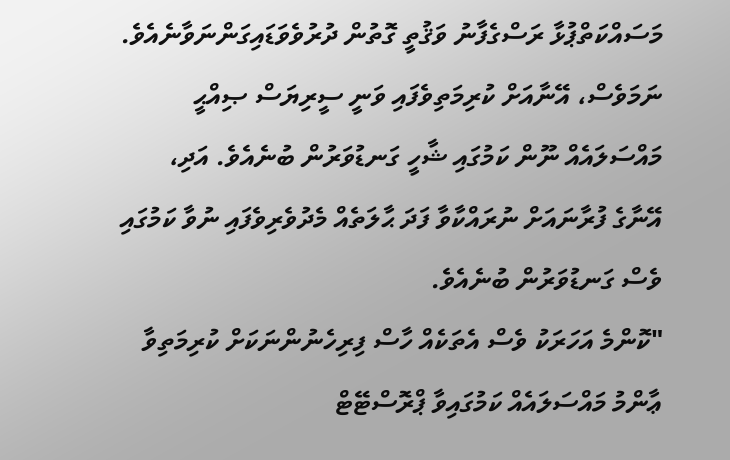މަސައްކަތްޕުޅާ ރަސްގެފާނު ވަޤުތީ ގޮތުން ދުރުވެވަޑައިގަންނަވާނެއެވެ. ނަމަވެސް، އޭނާއަށް ކުރިމަތިވެފައި ވަނީ ސީރިޔަސް ޞިއްޙީ މައްސަލައެއް ނޫން ކަމުގައި ޝާހީ ގަނޑުވަރުން ބުނެއެވެ. އަދި، އޭނާގެ ފުރާނައަށް ނުރައްކާވާ ފަދަ ޙާލަތެއް މެދުވެރިވެފައި ނުވާ ކަމުގައި ވެސް ގަނޑުވަރުން ބުނެއެވެ.
"ކޮންމެ އަހަރަކު ވެސް އެތަކެއް ހާސް ފިރިހެނުންނަކަށް ކުރިމަތިވާ ޢާންމު މައްސަލައެއް ކަމުގައިވާ ޕްރޮސްޓޭޓް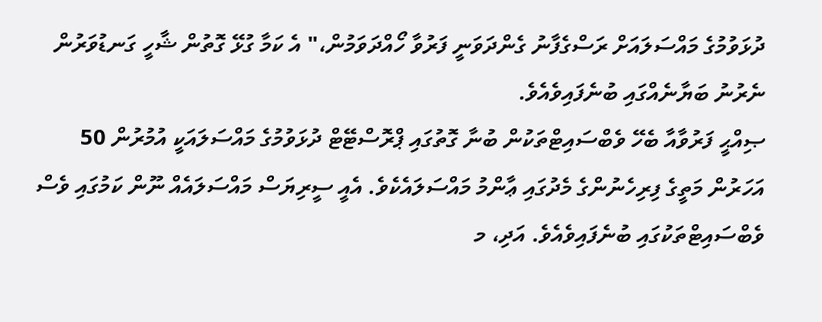ދުޅަވުމުގެ މައްސަލައަށް ރަސްގެފާނު ގެންދަވަނީ ފަރުވާ ހޯއްދަވަމުން،" އެ ކަމާ ގުޅޭ ގޮތުން ޝާހީ ގަނޑުވަރުން ނެރުނު ބަޔާނެއްގައި ބުނެފައިވެއެވެ.
ޞިއްޙީ ފަރުވާއާ ބެހޭ ވެބްސައިޓްތަކުން ބުނާ ގޮތުގައި ޕްރޮސްޓޭޓް ދުޅަވުމުގެ މައްސަލައަކީ އުމުރުން 50 އަހަރުން މަތީގެ ފިރިހެނުންގެ މެދުގައި ޢާންމު މައްސަލައެކެވެ. އެއީ ސީރިޔަސް މައްސަލައެއް ނޫން ކަމުގައި ވެސް ވެބްސައިޓްތަކުގައި ބުނެފައިވެއެވެ. އަދި، މ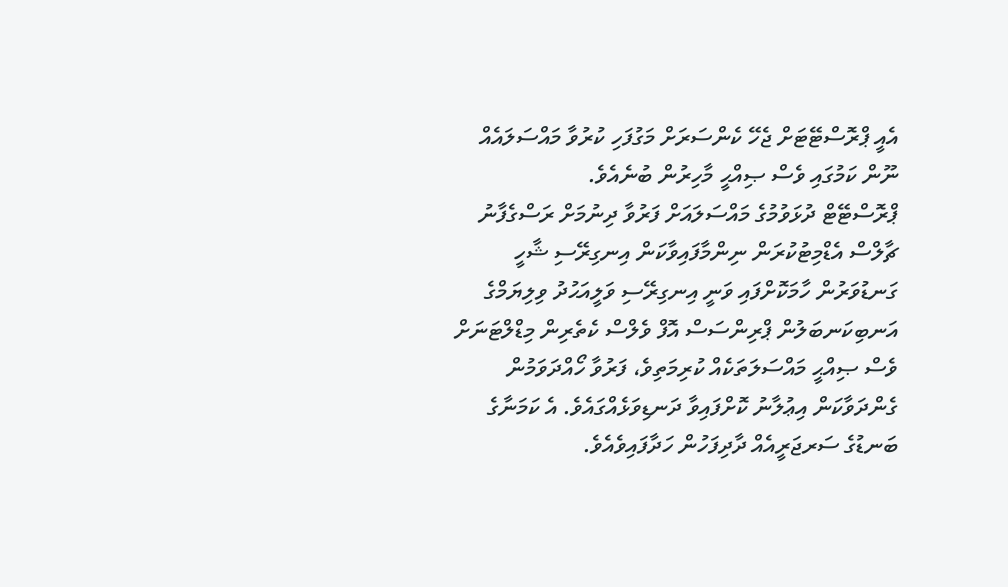އެއީ ޕްރޮސްޓޭޓަށް ޖެހޭ ކެންސަރަށް މަގުފަހި ކުރުވާ މައްސަލައެއް ނޫން ކަމުގައި ވެސް ޞިއްޙީ މާހިރުން ބުނެއެވެ.
ޕްރޮސްޓޭޓް ދުޅަވުމުގެ މައްސަލައަށް ފަރުވާ ދިނުމަށް ރަސްގެފާނު ޗާލްސް އެޑްމިޓުކުރަން ނިންމާފައިވާކަން އިނގިރޭސި ޝާހީ ގަނޑުވަރުން ހާމަކޮށްފައި ވަނީ އިނގިރޭސި ވަލީއަޙުދު ވިލިޔަމްގެ އަނބިކަނބަލުން ޕްރިންސަސް އޮފް ވެލްސް ކެތެރިން މިޑްލްޓަނަށް ވެސް ޞިއްޙީ މައްސަލަތަކެއް ކުރިމަތިވެ، ފަރުވާ ހޯއްދަވަމުން ގެންދަވާކަން އިޢުލާނު ކޮށްފައިވާ ދަނޑިވަޅެއްގައެވެ. އެ ކަމަނާގެ ބަނޑުގެ ސަރޖަރީއެއް ދާދިފަހުން ހަދާފައިވެއެވެ.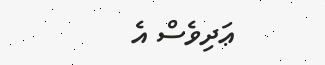ޢަދިވެސް އެ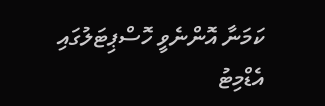ކަމަނާ އޮންނެވީ ހޮސްޕިޓަލުގައި އެޑްމިޓު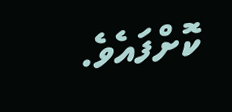ކޮށްފައެވެ.